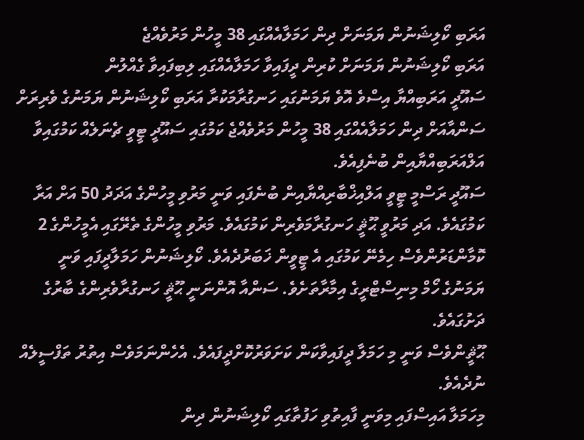އަރަބި ކޯލިޝަނުން ޔަމަނަށް ދިން ހަމަލާއެއްގައި 38 މީހުން މަރުވެއްޖެ
އަރަބި ކޯލިޝަނުން ޔަމަނަށް ކުރިން ދީފައިވާ ހަމަލާއެއްގައި ލިބިފައިވާ ގެއްލުން
ސައޫދީ އަރަބިއްޔާ އިސްވެ އޮވެ ޔަމަނުގައި ހަނގުރާމަކުރާ އަރަބި ކޯލިޝަނުން ޔަމަނުގެ ވެރިރަށް ސަންއާއަށް ދިން ހަމަލާއެއްގައި 38 މީހުން މަރުވެއްޖެ ކަމުގައި ސައޫދީ ޓީވީ ޗެނަލެއް ކަމުގައިވާ އަލްއަރަބިއްޔާއިން ބުނެފިއެވެ.
ސައޫދީ ރަސްމީ ޓީވީ އަލްއިޚްބާރިއްޔާއިން ބުނެފައި ވަނީ މަރުވި މީހުންގެ އަދަދު 50 އަށް އަރާ ކަމުގައެވެ. އަދި މަރުވީ ޙޫޘީ ހަނގުރާމަވެރިން ކަމުގައެވެ. މަރުވި މީހުންގެ ތެރޭގައި އެމީހުންގެ 2 ކޮމާންޑަރުންވެސް ހިމެނޭ ކަމުގައި އެ ޓީވީން ޚަބަރުދެއެވެ. ކޯލިޝަނުން ހަމަލާދީފައި ވަނީ ޔަމަނުގެ ހޯމް މިނިސްޓްރީގެ އިމާރާތަށެވެ. ސަންއާ އޮންނަނީ ޙޫޘީ ހަނގުރާވެރިންގެ ބާރުގެ ދަށުގައެވެ.
ޙޫޘީންވެސް ވަނީ މި ހަމަލާ ދީފައިވާކަން ކަށަވަރުކޮށްދީފައެވެ. އެހެންނަމަވެސް އިތުރު ތަފްސީލެއް ނުދެއެވެ.
މިހަމަލާ އައިސްފައި މިވަނީ ފާއިތުވި ހަފުތާގައި ކޯލިޝަނުން ދިން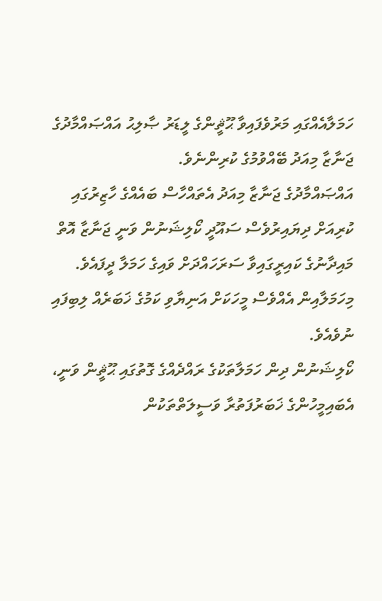ހަމަލާއެއްގައި މަރުވެފައިވާ ޙޫޘީންގެ ލީޑަރު ޞާލިޙު އައްޞައްމާދުގެ ޖަނާޒާ މިއަދު ބޭއްވުމުގެ ކުރިންނެވެ.
އައްޞައްމާދުގެ ޖަނާޒާ މިއަދު އެތައްހާސް ބައެއްގެ ހާޒިރުގައި ކުރިއަށް ދިޔައިރުވެސް ސައޫދީ ކޯލިޝަނުން ވަނީ ޖަނާޒާ އޮތް މައިދާނުގެ ކައިރީގައިވާ ސަރަހައްދަށް ވައިގެ ހަމަލާ ދީފައެވެ. މިހަމަލާއިން އެއްވެސް މީހަކަށް އަނިޔާވި ކަމުގެ ޚަބަރެއް ލިބިފައި ނުވެއެވެ.
ކޯލިޝަނުން ދިން ހަމަލާތަކުގެ ރައްދެއްގެ ގޮތުގައި ޙޫޘީން ވަނީ، އެބައިމީހުންގެ ޚަބަރުފަތުރާ ވަސީލަތްތަކުން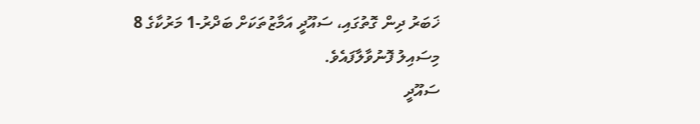ޚަބަރު ދިން ގޮތުގައި، ސައޫދީ އަމާޒުތަކަށް ބަދްރު-1 މަރުކާގެ 8 މިސައިލު ފޮނުވާލާފައެވެ.
ސައޫދީ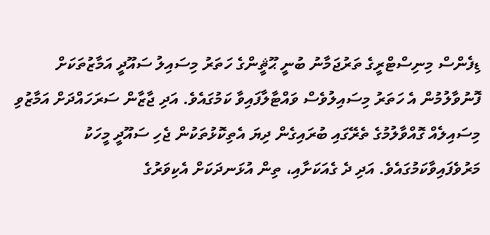ޑިފެންސް މިނިސްޓްރީގެ ތަރުޖަމާނު ބުނީ ޙޫޘީންގެ ހަތަރު މިސައިލު ސައޫދީ އަމާޒުތަކަށް ފޮނުވާލުމުން އެ ހަތަރު މިސައިލުވެސް ވައްޓާލާފައިވާ ކަމުގައެވެ. އަދި ޖާޒާން ސަރަހައްދަށް އަމާޒުވި މިސައިލެއް ގޮއްވާލުމުގެ ތެރޭގައި ބުރައިގެން ދިޔަ އެތިކޮޅުތަކުން ޖެހި ސައޫދީ މީހަކު މަރުވެފައިވާކަމުގައެވެ. އަދި ދެ ގެއަކަށާއި، ތިން އުޅަނދަކަށް އެކިވަރުގެ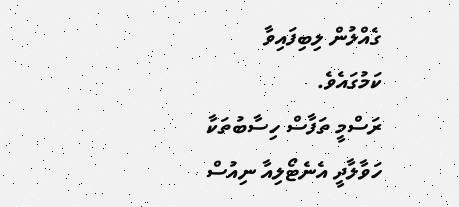ގެއްލުން ލިބިފައިވާ ކަމުގައެވެ.
ރަސްމީ ތަފާސް ހިސާބުތަކާ ހަވާލާދީ އެނެޓޯލިއާ ނިއުސް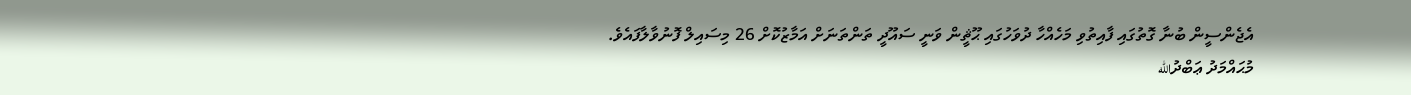އެޖެންސީން ބުނާ ގޮތުގައި ފާއިތުވި މަހެއްހާ ދުވަހުގައި ޙޫޘީން ވަނީ ސައޫދީ ތަންތަނަށް އަމާޒުކޮށް 26 މިސައިލް ފޮނުވާލާފައެވެ.
މުޙައްމަދު ޢަބްދުالله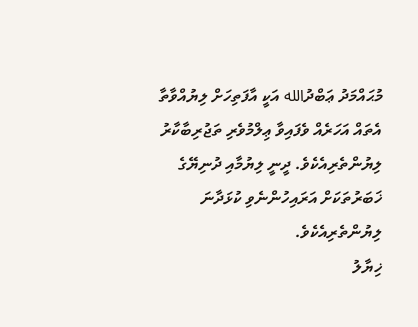މުޙައްމަދު ޢަބްދުالله އަކީ އާފަތިހަށް ލިޔުއްވާތާ އެތައް އަހަރެއް ވެފައިވާ ޢިލްމުވެރި ތަޖުރިބާކާރު ލިޔުންތެރިއެކެވެ. ދީނީ ލިޔުމާއި ދުނިޔޭގެ ޚަބަރުތަކަށް އަރައިހުންނެވި ކުޅަދާނަ ލިޔުންތެރިއެކެވެ.
ޚިޔާލު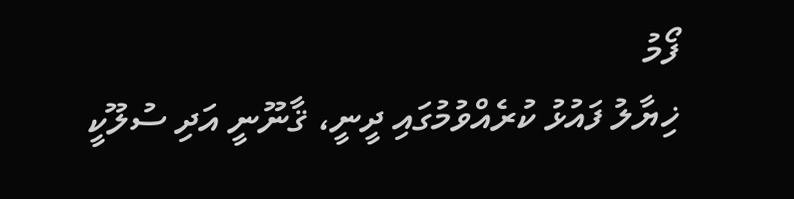ފޯމު
ޚިޔާލު ފައުޅު ކުރެއްވުމުގައި ދީނީ، ޤާނޫނީ އަދި ސުލޫކީ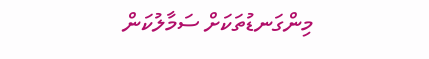މިންގަނޑުތަކަށް ސަމާލުކަން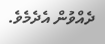ދެއްވުން އެދެމެވެ.